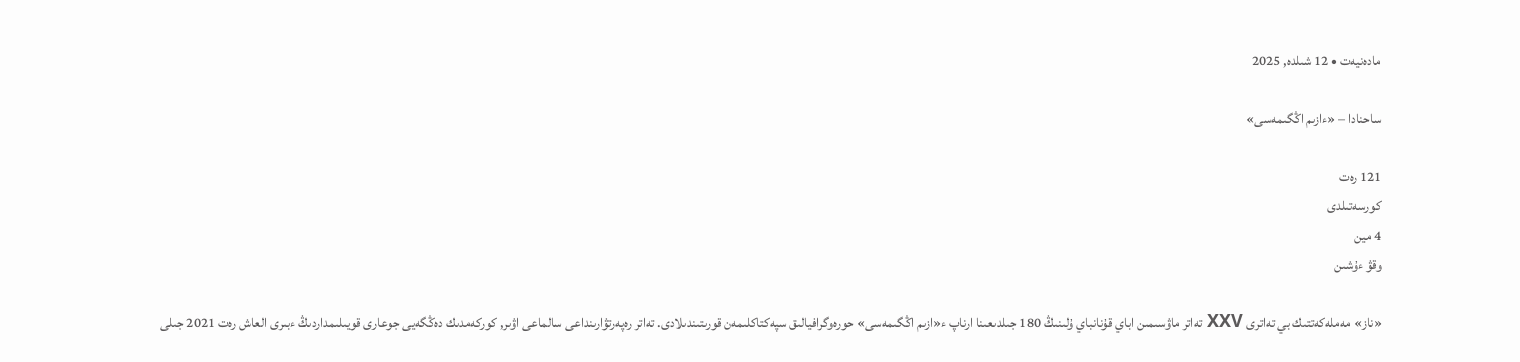مادەنيەت • 12 شىلدە, 2025

ساحنادا – «ءازىم اڭگىمەسى»

121 رەت
كورسەتىلدى
4 مين
وقۋ ءۇشىن

«ناز» مەملەكەتتىك بي تەاترى XXV تەاتر ماۋسىمىن اباي قۇنانباي ۇلىنىڭ 180 جىلدىعىنا ارناپ ء«ازىم اڭگىمەسى» حورەوگرافيالىق سپەكتاكلىمەن قورىتىندىلادى. تەاتر رەپەرتۋارىنداعى سالماعى اۋىر, كوركەمدىك دەڭگەيى جوعارى قويىلىمداردىڭ ءبىرى العاش رەت 2021 جىلى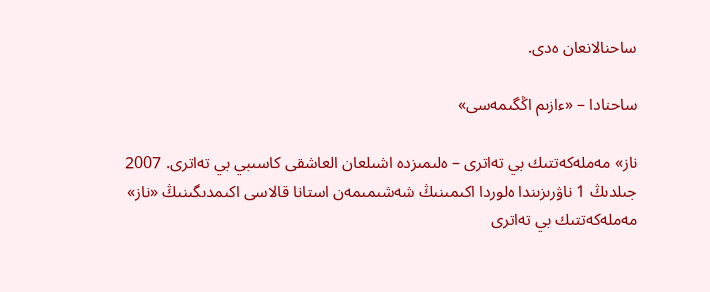ساحنالانعان ەدى.

ساحنادا – «ءازىم اڭگىمەسى»

ناز» مەملەكەتتىك بي تەاترى – ەلىمىزدە اشىلعان العاشقى كاسىبي بي تەاترى. 2007 جىلدىڭ 1 ناۋرىزىندا ەلوردا اكىمىنىڭ شەشىمىمەن استانا قالاسى اكىمدىگىنىڭ «ناز» مەملەكەتتىك بي تەاترى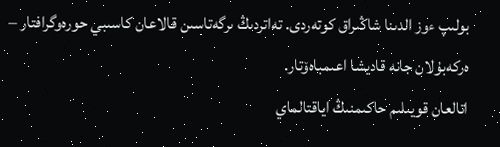بولىپ ءوز الدىنا شاڭىراق كوتەردى. تەاتردىڭ ىرگەتاسىن قالاعان كاسىبي حورەوگرافتار – ەركەبۇلان جانە قاديشا اعىمباەۆتار.
اتالعان قويىلىم حاكىمنىڭ اياقتالماي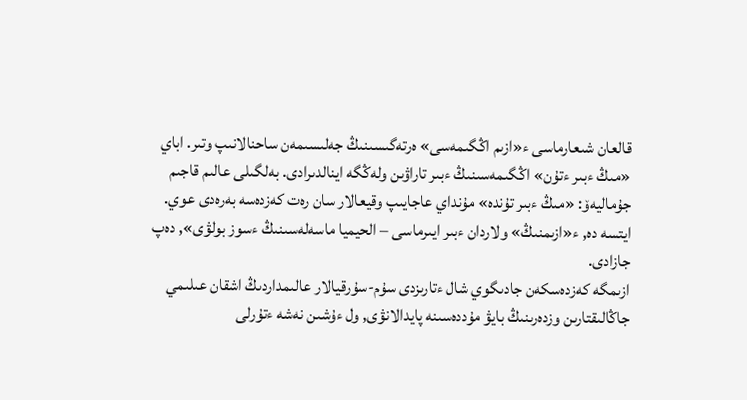قالعان شىعارماسى ء«ازىم اڭگىمەسى» ەرتەگىسىنىڭ جەلىسىمەن ساحنالانىپ وتىر. اباي «مىڭ ءبىر ءتۇن» اڭگىمەسىنىڭ ءبىر تاراۋىن ولەڭگە اينالدىرادى. بەلگىلى عالىم قاجىم جۇماليەۆ: «مىڭ ءبىر تۇندە» مۇنداي عاجايىپ وقيعالار سان رەت كەزدەسە بەرەدى عوي. ايتسە دە, ء«ازىمنىڭ» ولاردان ءبىر ايىرماسى – الحيميا ماسەلەسىنىڭ ءسوز بولۋى», دەپ جازادى.
ازىمگە كەزدەسكەن جادىگوي شال ءتارىزدى سۇم-سۇرقيالار عالىمداردىڭ اشقان عىلىمي جاڭالىقتارىن وزدەرىنىڭ بايۋ مۇددەسىنە پايدالانۋى, ول ءۇشىن نەشە ءتۇرلى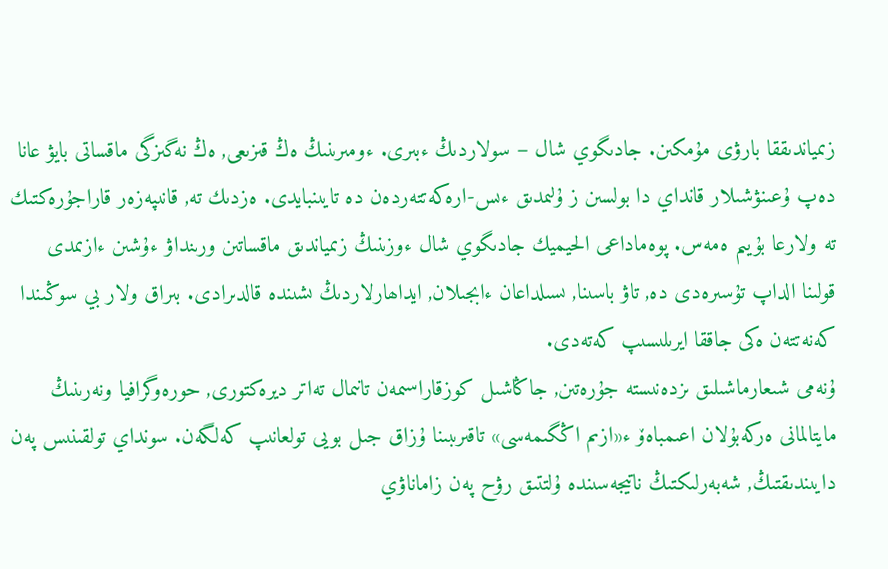زىمياندىققا بارۋى مۇمكىن. جادىگوي شال – سولاردىڭ ءبىرى. ءومىرىنىڭ ەڭ قىزىعى, ەڭ نەگىزگى ماقساتى بايۋ عانا دەپ ۇعىنۋشىلار قانداي دا بولسىن ز ۇلىمدىق ءىس-ارەكەتتەردەن دە تايىنبايدى. ەزدىك تە, قانىپەزەر قاراجۇرەكتىك تە ولارعا بۇيىم ەمەس. پوەماداعى الحيميك جادىگوي شال ءوزىنىڭ زىمياندىق ماقساتىن ورىنداۋ ءۇشىن ءازىمدى قولىنا الداپ تۇسىرەدى دە, تاۋ باسىنا, ىسىلداعان ءابجىلان, ايداھارلاردىڭ ىشىندە قالدىرادى. بىراق ولار بي سوڭىندا كەنەتتەن ەكى جاققا ايرىلىسىپ كەتەدى.
ۇنەمى شىعارماشىلىق ىزدەنىستە جۇرەتىن, جاڭاشىل كوزقاراسىمەن تانىمال تەاتر ديرەكتورى, حورەوگرافيا ونەرىنىڭ مايتالمانى ەركەبۇلان اعىمباەۆ ء«ازىم اڭگىمەسى» تاقىرىبىنا ۇزاق جىل بويى تولعانىپ كەلگەن. سونداي تولقىنىس پەن دايىندىقتىڭ, شەبەرلىكتىڭ ناتيجەسىندە ۇلتتىق رۋح پەن زاماناۋي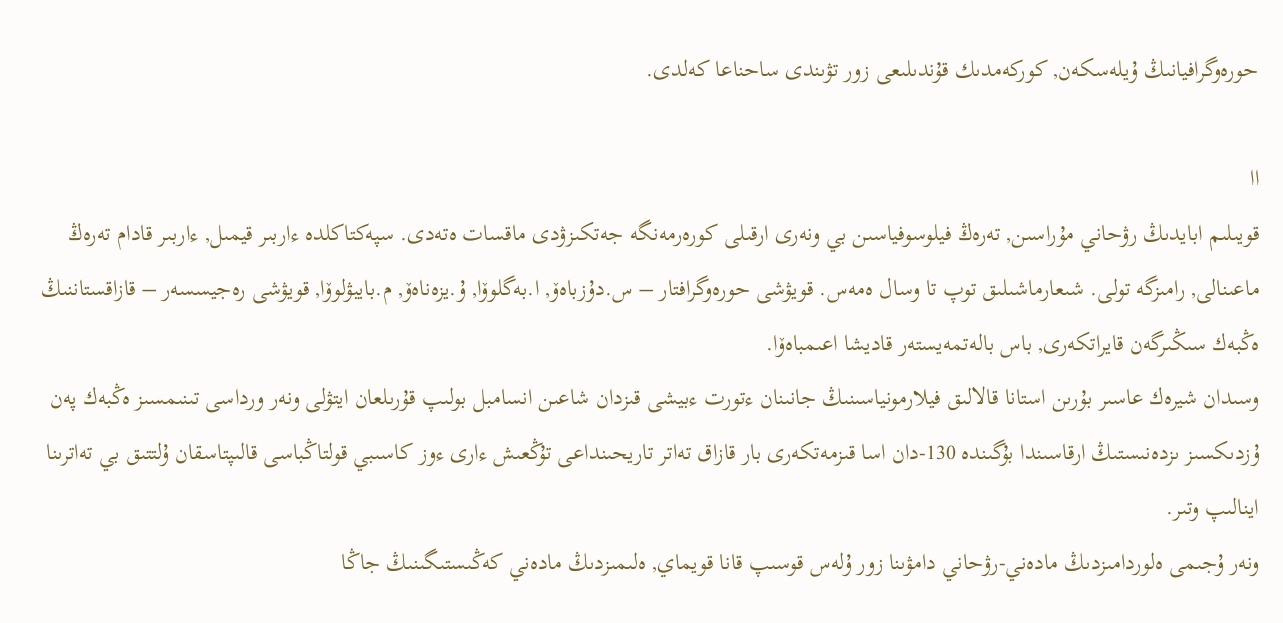حورەوگرافيانىڭ ۇيلەسكەن, كوركەمدىك قۇندىلىعى زور تۋىندى ساحناعا كەلدى.

اا
قويىلىم ابايدىڭ رۋحاني مۇراسىن, تەرەڭ فيلوسوفياسىن بي ونەرى ارقىلى كورەرمەنگە جەتكىزۋدى ماقسات ەتەدى. سپەكتاكلدە ءاربىر قيمىل, ءاربىر قادام تەرەڭ ماعىنالى, رامىزگە تولى. شىعارماشىلىق توپ تا وسال ەمەس. قويۋشى حورەوگرافتار – س.دۇزباەۆ, ا.بەگلوۆا, ۇ.يزەناەۆ, م.بايبۋلوۆا, قويۋشى رەجيسسەر – قازاقستاننىڭ ەڭبەك سىڭىرگەن قايراتكەرى, باس بالەتمەيستەر قاديشا اعىمباەۆا.
وسىدان شيرەك عاسىر بۇرىن استانا قالالىق فيلارمونياسىنىڭ جانىنان ءتورت ءبيشى قىزدان شاعىن انسامبل بولىپ قۇرىلعان ايتۋلى ونەر ورداسى تىنىمسىز ەڭبەك پەن ۇزدىكسىز ىزدەنىستىڭ ارقاسىندا بۇگىندە 130-دان اسا قىزمەتكەرى بار قازاق تەاتر تاريحىنداعى تۇڭعىش ءارى ءوز كاسىبي قولتاڭباسى قالىپتاسقان ۇلتتىق بي تەاترىنا اينالىپ وتىر.
ونەر ۇجىمى ەلوردامىزدىڭ مادەني-رۋحاني دامۋىنا زور ۇلەس قوسىپ قانا قويماي, ەلىمىزدىڭ مادەني كەڭىستىگىنىڭ جاڭا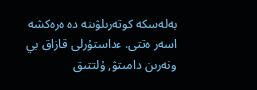بەلەسكە كوتەرىلۋىنە دە ەرەكشە اسەر ەتتى. ءداستۇرلى قازاق بي ونەرىن دامىتۋ, ۇلتتىق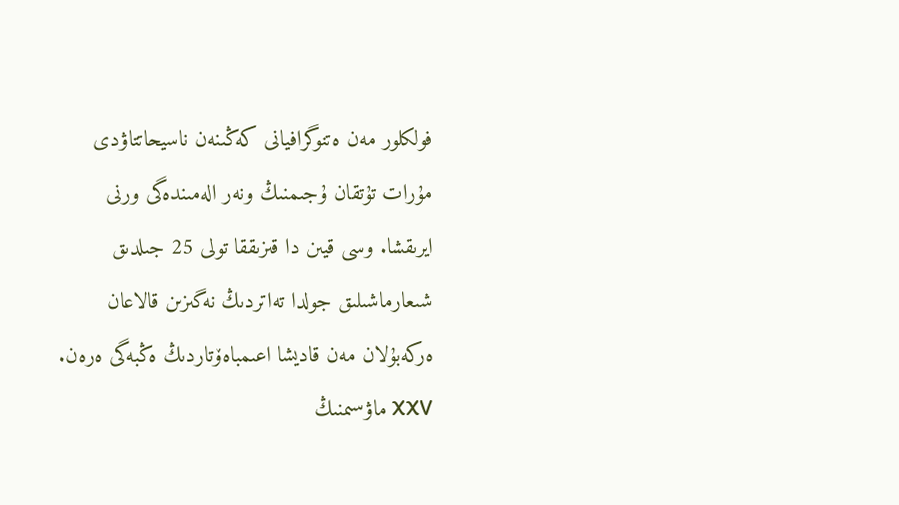فولكلور مەن ەتنوگرافيانى كەڭىنەن ناسيحاتتاۋدى مۇرات تۇتقان ۇجىمنىڭ ونەر الەمىندەگى ورنى ايرىقشا. وسى قيىن دا قىزىققا تولى 25 جىلدىق شىعارماشىلىق جولدا تەاتردىڭ نەگىزىن قالاعان ەركەبۇلان مەن قاديشا اعىمباەۆتاردىڭ ەڭبەگى ەرەن.
XXV ماۋسىمنىڭ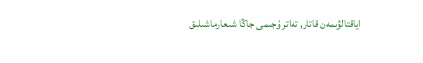اياقتالۋىمەن قاتار, تەاتر ۇجىمى جاڭا شىعارماشىلىق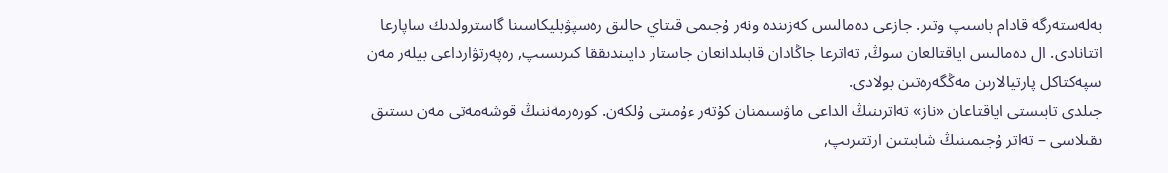بەلەستەرگە قادام باسىپ وتىر. جازعى دەمالىس كەزىندە ونەر ۇجىمى قىتاي حالىق رەسپۋبليكاسىنا گاسترولدىك ساپارعا اتتانادى. ال دەمالىس اياقتالعان سوڭ, تەاترعا جاڭادان قابىلدانعان جاستار دايىندىققا كىرىسىپ, رەپەرتۋارداعى بيلەر مەن سپەكتاكل پارتيالارىن مەڭگەرەتىن بولادى.
جىلدى تابىستى اياقتاعان «ناز» تەاترىنىڭ الداعى ماۋسىمنان كۇتەر ءۇمىتى ۇلكەن. كورەرمەننىڭ قوشەمەتى مەن ىستىق ىقىلاسى – تەاتر ۇجىمىنىڭ شابىتىن ارتتىرىپ,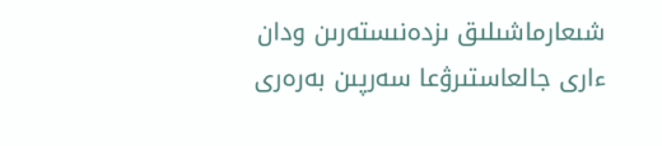شىعارماشىلىق ىزدەنىستەرىن ودان ءارى جالعاستىرۋعا سەرپىن بەرەرى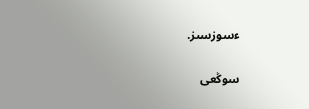ءسوزسىز.

سوڭعى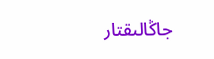جاڭالىقتار